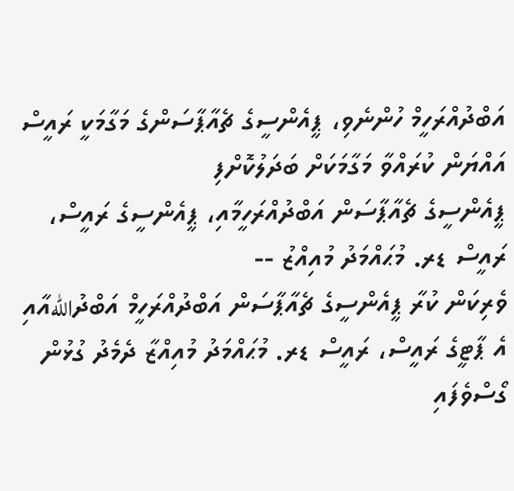އަބްދުއްރަހީމް ހުންނެވި، ޕީއެންސީގެ ޗެއާޕާސަންގެ މަގާމަކީ ރައީސް އައްޔަން ކުރައްވާ މަގާމަކަށް ބަދަލުކޮށްފި
ޕީއެންސީގެ ޗެއާޕާސަން އަބްދުއްރަހީމާއި، ޕީއެންސީގެ ރައީސް، ރައީސް ޑރ. މުޙައްމަދު މުއިއްޒު --
ވެރިކަން ކުރާ ޕީއެންސީގެ ޗެއާޕާސަން އަބްދުއްރަހީމް އަބްދުاللهއާއި އެ ޕާޓީގެ ރައީސް، ރައީސް ޑރ. މުޙައްމަދު މުއިއްޒާ ދެމެދު ގުޅުން ގޯސްވެފައި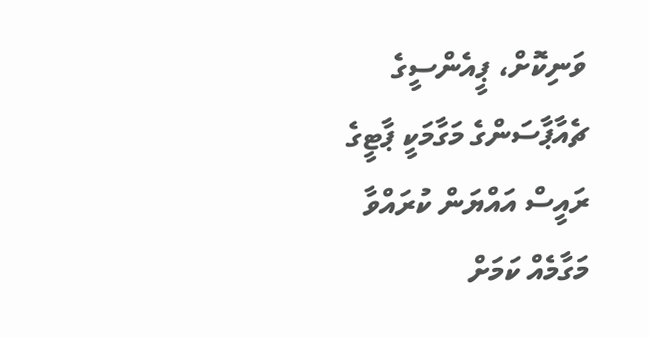ވަނިކޮށް، ޕީއެންސީގެ ޗެއާޕާސަންގެ މަގާމަކީ ޕާޓީގެ ރައީސް އައްޔަން ކުރައްވާ މަގާމެއް ކަމަށް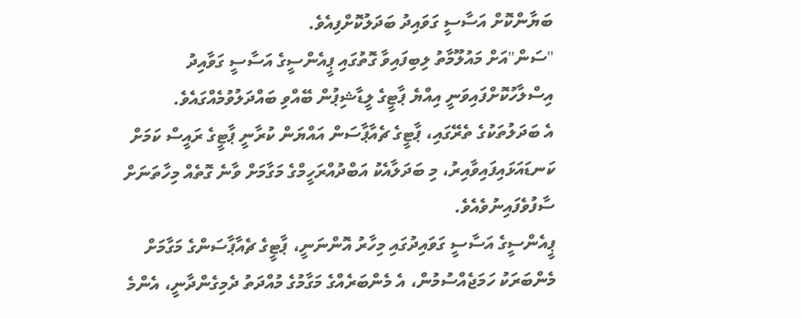ބަޔާންކޮށް އަސާސީ ގަވައިދު ބަދަލުކޮށްފިއެވެ.
"ސަން"އަށް މައުލޫމާތު ލިބިފައިވާ ގޮތުގައި ޕީއެންސީގެ އަސާސީ ގަވާއިދު އިސްލާހުކޮށްފައިވަނީ އިއްޔެ ޕާޓީގެ ލީޑާޝިޕުން ބޭއްވި ބައްދަލުވުމެއްގައެވެ.
އެ ބަދަލުތަކުގެ ތެރޭގައި، ޕާޓީގެ ޗެއާޕާސަން އައްޔަން ކުރާނީ ޕާޓީގެ ރައީސް ކަމަށް ކަނޑައަޅައިފައިވާއިރު، މި ބަދަލާއެކު އަބްދުއްރަހީމްގެ މަގާމަށް ވާނެ ގޮތެއް މިހާތަނަށް ސާފުވެފައިނުވެއެވެ.
ޕީއެންސީގެ އަސާސީ ގަވައިދުގައި މިހާރު އޮންނަނީ، ޕާޓީގެ ޗެއާޕާސަންގެ މަގާމަށް މެންބަރަކު ހަމަޖެއްސުމުން، އެ މެންބަރެއްގެ މަގާމުގެ މުއްދަތު ދެމިގެންދާނީ، އެންމެ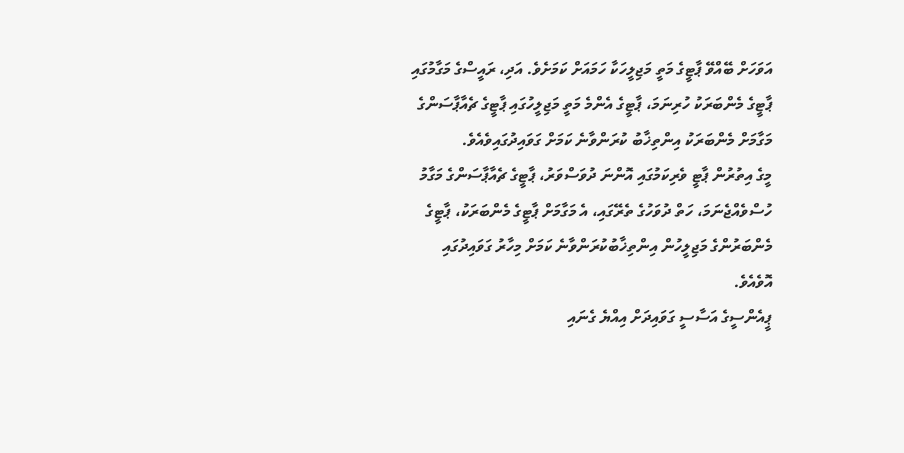އަވަހަށް ބޭއްވޭ ޕާޓީގެ މަތީ މަޖިލީހަކާ ހަމައަށް ކަމަށެވެ. އަދި، ރައީސްގެ މަގާމުގައި ޕާޓީގެ މެންބަރަކު ހުރިނަމަ، ޕާޓީގެ އެންމެ މަތީ މަޖިލީހުގައި ޕާޓީގެ ޗެއާޕާސަންގެ މަގާމަށް މެންބަރަކު އިންތިޚާބު ކުރަންވާނެ ކަމަށް ގަވައިދުގައިވެއެވެ.
މީގެ އިތުރުން ޕާޓީ ވެރިކަމުގައި އޮންނަ ދުވަސްވަރު، ޕާޓީގެ ޗެއާޕާސަންގެ މަގާމު ހުސްވެއްޖެނަމަ، ހަތް ދުވަހުގެ ތެރޭގައި، އެ މަގާމަށް ޕާޓީގެ މެންބަރަކު، ޕާޓީގެ މެންބަރުންގެ މަޖިލީހުން އިންތިޚާބުކުރަންވާނެ ކަމަށް މިހާރު ގަވައިދުގައި އޮވެއެވެ.
ޕީއެންސީގެ އަސާސީ ގަވައިދަށް އިއްޔެ ގެނައި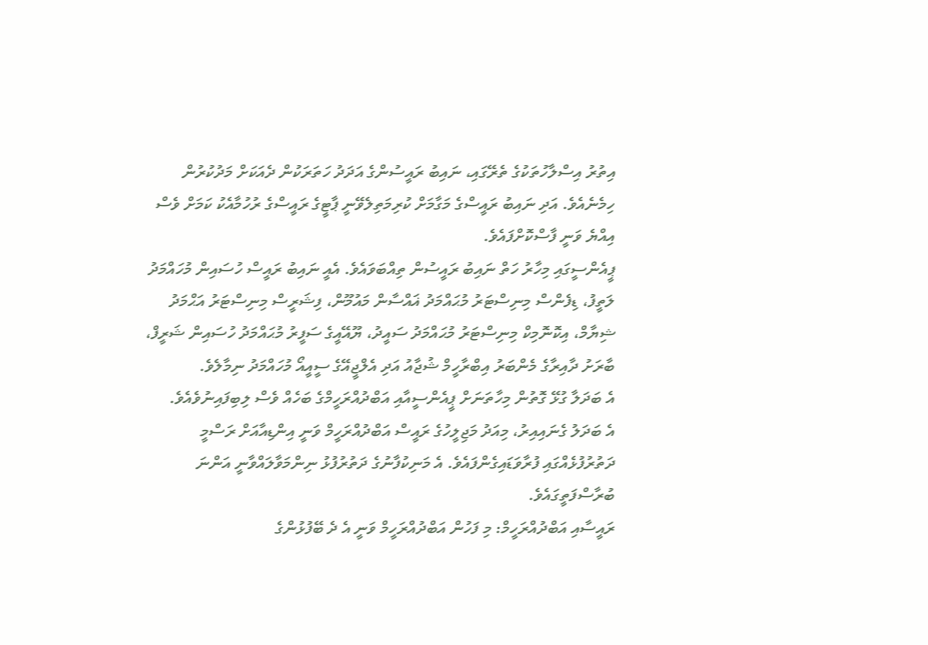އިތުރު އިސްލާހުތަކުގެ ތެރޭގައި، ނައިބު ރައީސުންގެ އަދަދު ހަތަރަކުން ދެއަކަށް މަދުކުރުން ހިމެނެއެވެ. އަދި ނައިބު ރައީސްގެ މަގާމަށް ކުރިމަތިލެވޭނީ ޕާޓީގެ ރައީސްގެ ރުހުމާއެކު ކަމަށް ވެސް އިއްޔެ ވަނީ ފާސްކޮށްފައެވެ.
ޕީއެންސީގައި މިހާރު ހަތް ނައިބު ރައީސުން ތިއްބަވައެވެ. އެއީ ނައިބު ރައީސް ހުސައިން މުހައްމަދު ލަތީފު، ޑިފެންސް މިނިސްޓަރު މުޙައްމަދު ޣައްސާން މައުމޫން، ފިޝަރީސް މިނިސްޓަރު އަޙްމަދު ޝިޔާމް، އިކޮނޮމިކް މިނިސްޓަރު މުޙައްމަދު ސައީދު، ޔޫއޭއީގެ ސަފީރު މުޙައްމަދު ހުސައިން ޝަރީފް، ބާރަށު ދާއިރާގެ މެންބަރު އިބްރާހީމް ޝުޖާއު އަދި އެލްޖީއޭގެ ސީއީއޯ މުހައްމަދު ނިމާލެވެ.
އެ ބަދަލާ ގުޅޭ ގޮތުން މިހާތަނަށް ޕީއެންސީއާއި އަބްދުއްރަހީމްގެ ބަހެއް ވެސް ލިބިފައިނުވެއެވެ.
އެ ބަދަލު ގެނައިއިރު، މިއަދު މަޖިލީހުގެ ރައީސް އަބްދުއްރަހީމް ވަނީ އިންޑިއާއަށް ރަސްމީ ދަތުރުފުޅެއްގައި ފުރާވަޑައިގެންފައެވެ. އެ މަނިކުފާނުގެ ދަތުރުފުޅު ނިންމަވާލައްވާނީ އަންނަ ބުރާސްފަތީގައެވެ.
ރައީސާއި އަބްދުއްރަހީމް: މި ފަހުން އަބްދުއްރަހީމް ވަނީ އެ ދެ ބޭފުޅުންގެ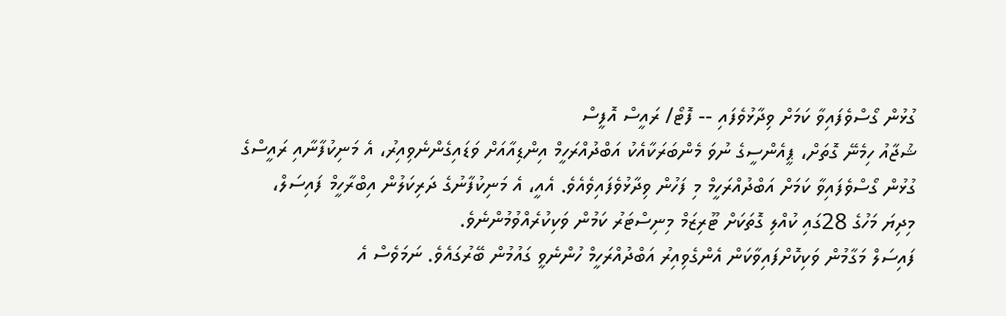ގުޅުން ގޯސްވެފައިވާ ކަމަށް ވިދާޅުވެފައި -- ފޮޓޯ/ ރައީސް އޮފީސް
ޝުޖާއު ހިމެނޭ ގޮތަށް، ޕީއެންސީގެ ނުވަ މެންބަރަކާއެކު އަބްދުއްރަހީމް އިންޑިއާއަށް ވަޑައިގެންނެވިއިރު، އެ މަނިކުފާނާއި ރައީސްގެ ގުޅުން ގޯސްވެފައިވާ ކަމަށް އަބްދުއްރަހީމް މި ފަހުން ވިދާޅުވެފައިވެއެވެ. އެއީ، އެ މަނިކުފާނުގެ ދަރިކަލުން އިބްރާހީމް ފައިސަލް، މިދިޔަ މަހުގެ 28ގައި ކުއްލި ގޮތަކަށް ޓޫރިޒަމް މިނިސްޓަރު ކަމުން ވަކިކުރެއްވުމުންނެވެ.
ފައިސަލް މަގާމުން ވަކިކޮށްފައިވާކަން އެންގެވިއިރު އަބްދުއްރަހީމް ހުންނެވީ ގައުމުން ބޭރުގައެވެ. ނަމަވެސް އެ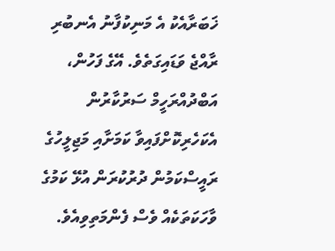ޚަބަރާއެކު އެ މަނިކުފާނު އެނބުރި ރާއްޖެ ވަޑައިގަތެވެ. އޭގެ ފަހުން، އަބްދުއްރަހީމް ސަރުކާރުން އެކަހެރިކޮށްފައިވާ ކަމަށާއި މަޖިލީހުގެ ރައީސްކަމުން ދުރުކުރަން އުޅޭ ކަމުގެ ވާހަކަތަކެއް ވެސް ފެންމަތިވިއެވެ.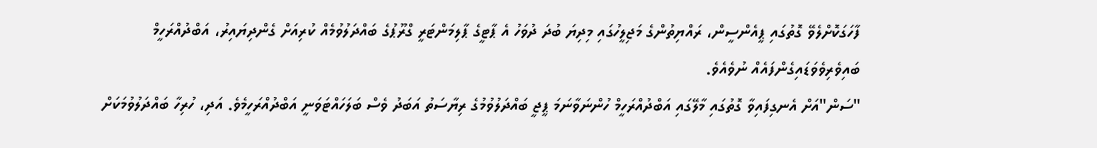ފާހަގަކޮށްލެވޭ ގޮތުގައި ޕީއެންސީން، ރައްޔިތުންގެ މަޖިލީހުގައި މިދިޔަ ބުދަ ދުވަހު އެ ޕާޓީގެ ޕާލިމަންޓަރީ ގްރޫޕުގެ ބައްދަލުވުމެއް ކުރިއަށް ގެންދިޔައިރު، އަބްދުއްރަހީމް ބައިވެރިވެވަޑައިގެންފައެއް ނުވެއެވެ.
"ސަން"އަށް އެނގިފައިވާ ގޮތުގައި މާލޭގައި އަބްދުއްރަހީމް ހުންނަވާނަމަ ޕީޖީ ބައްދަލުވުމުގެ ރިޔާސަތު އަބަދު ވެސް ބަލަހައްޓަވަނީ އަބްދުއްރަހީމެވެ. އަދި، ހުރިހާ ބައްދަލުވުމަކަށް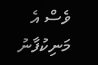ވެސް އެ މަނިކުފާނު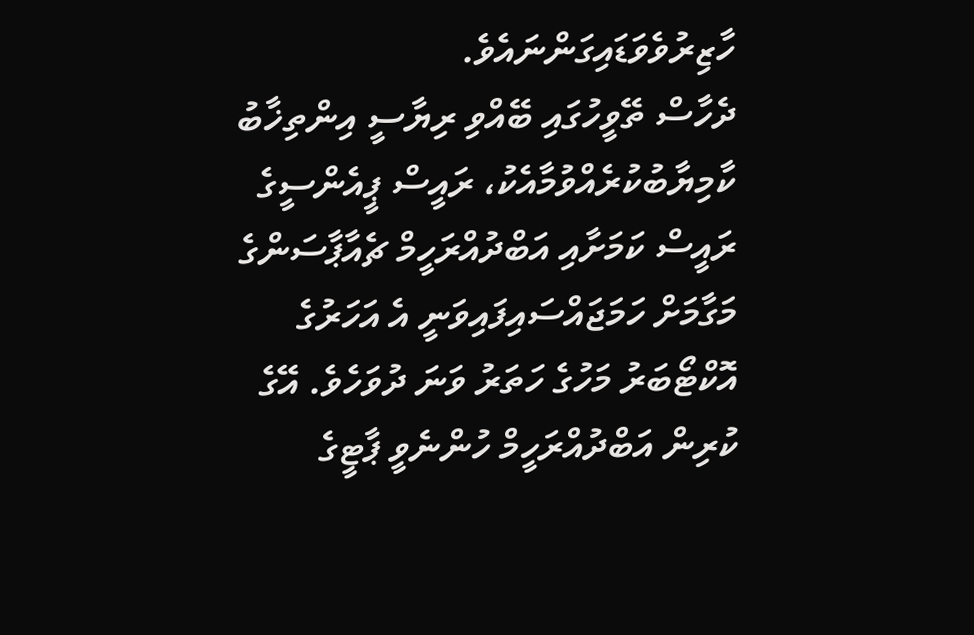ހާޒިރުވެވަޑައިގަންނައެވެ.
ދެހާސް ތޭވީހުގައި ބޭއްވި ރިޔާސީ އިންތިޚާބު ކާމިޔާބުކުރެއްވުމާއެކު، ރައީސް ޕީއެންސީގެ ރައީސް ކަމަށާއި އަބްދުއްރަހީމް ޗެއާޕާސަންގެ މަގާމަށް ހަމަޖައްސައިފައިވަނީ އެ އަހަރުގެ އޮކްޓޯބަރު މަހުގެ ހަތަރު ވަނަ ދުވަހެވެ. އޭގެ ކުރިން އަބްދުއްރަހީމް ހުންނެވީ ޕާޓީގެ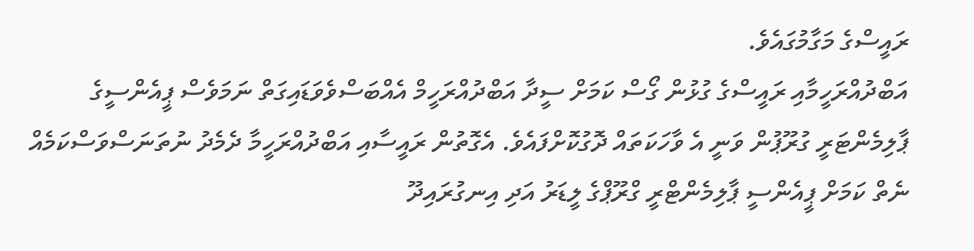ރައީސްގެ މަގާމުގައެވެ.
އަބްދުއްރަހީމާއި ރައީސްގެ ގުޅުން ގޯސް ކަމަށް ސީދާ އަބްދުއްރަހީމް އެއްބަސްވެވަޑައިގަތް ނަމަވެސް ޕީއެންސީގެ ޕާލިމެންޓަރީ ގުރޫޕުން ވަނީ އެ ވާހަކަތައް ދޮގުކޮށްފައެވެ. އެގޮތުން ރައީސާއި އަބްދުއްރަހީމާ ދެމެދު ނުތަނަސްވަސްކަމެއް ނެތް ކަމަށް ޕީއެންސީ ޕާލިމެންޓްރީ ގްރޫޕްގެ ލީޑަރު އަދި އިނގުރައިދޫ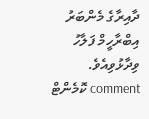ދާއިރާގެ މެންބަރު އިބްރާހީމް ފަލާހު ވިދާޅުވިއެވެ.
comment ކޮމެންޓް